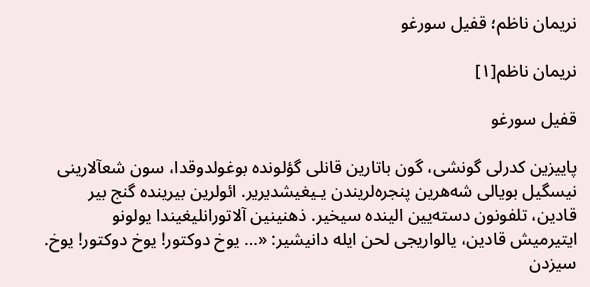نریمان ناظم؛ قفیل سورغو

نریمان ناظم[۱]

قفیل سورغو

پاییزین کدرلی گونشی، گون باتارین قانلی گؤلونده‌ بوغولدوقدا، سون شعآلارینی نیسگیل بویالی شه‌‌هرین پنجره‌‌لریندن یـیغیشدیریر. ائولرین بیرینده‌ گنج بیر قادین، تلفونون دسته‌یین الینده‌ سیخیر. ذهنینین آلاتورانلیغیندا یولونو ایتیرمیش قادین، یالواریجی لحن ایله‌ دانیشیر: «… یوخ دوکتور! یوخ دوکتور! یوخ. سیزدن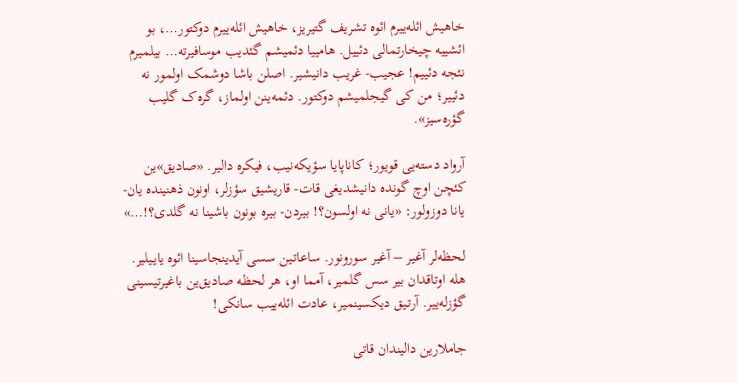خاهیش ائله‌ییرم ائوه‌ تشریف گتیریز، خاهیش ائله‌ییرم دوکتور…، بو ائشییه‌ چیخارتمالی دئییل. هامییا دئمیشم گئدیب موسافیرته‌… بیلمیرم نئجه‌ دئییم! عجیب- غریب دانیشیر. اصلن باشا دوشمک اولمور نه‌ دئییر؛ من کی گیجلمیشم دوکتور. دئمه‌ینن اولماز، گره‌ک گلیب گؤره‌سیز».

آرواد دسته‌یی قویور؛ کاناپایا سؤیکه‌نیب، فیکره‌ دالیر. «صادیق»ین کئچن اوچ گونده‌ دانیشدیغی قات- قاریشیق سؤزلر، اونون ذهنینده‌ یان- یانا دوزولور: «یانی نه‌ اولسون؟! بیردن- بیره‌ بونون باشینا نه‌ گلدی؟!…»

لحظه‌لر آغیر – آغیر سورونور. ساعاتـین سسی آیدینجاسینا ائوه‌ یایـیلیر. هله‌ اوتاقدان بیر سس گلمیر، آمما او، هر لحظه‌ صادیق‌ین باغیرتیسینی گؤزله‌ییر. آرتـیق دیکسینمیر، عادت ائله‌ییب سانکی!

جاملارین دالیندان قاتی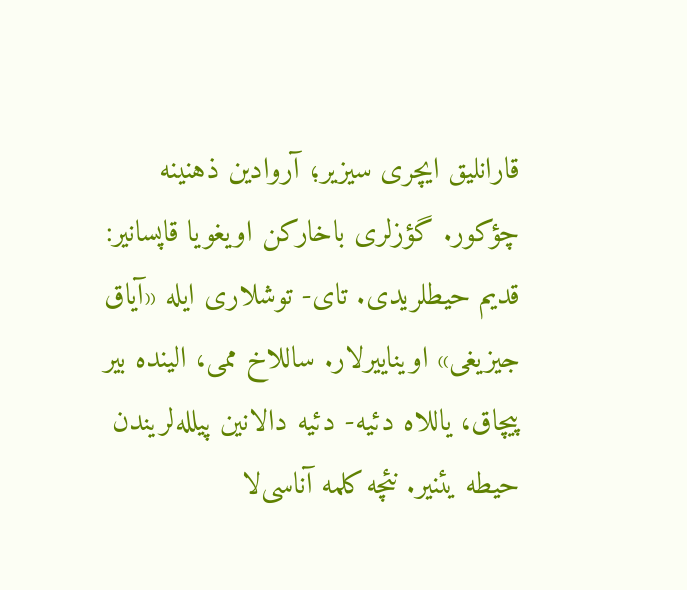قارانلیق ایچری سیزیر؛ آروادین ذهنینه‌ چؤکور. گؤزلری باخارکن اویغویا قاپسانیر: قدیم حیطلریدی. تای- توشلاری ایله‌ «آیاق جیزیغی» اویناییرلار. ساللاخ ممی، الینده‌ بیر پیچاق، یاللاه‌ دئیه‌- دئیه‌ دالانین پیلله‌لریندن حیطه‌ یئنیر. نئچه‌ کلمه‌ آناسی‌لا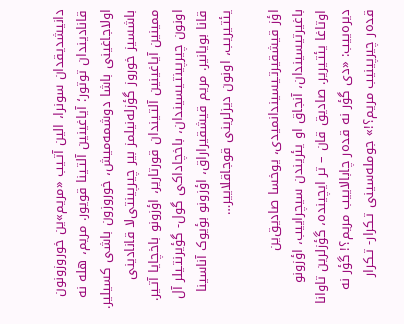دانیشدیقدان سونرا، الین آتـیب «مریم»ین خوروزونون قانادیندان توتور؛ آیاغینین آلتـینا قویور. مریم، هله‌ نه‌ اولاجاغینی باشا دوشمه‌میش، خوروزون باشی کسیلیر. باشسیز خوروز گؤزله‌‌نیلمز بیر چیرپینتی‌لا قانادینی ممینین آیاغینین آلتـیندان قورتاریر، اؤزونو باخچایا آتـیر. اونون چیرپینتـیسیندان، باخچاداکی گول- گؤیرنتـیلر آل قانا بویانیر. مریم قیشقیراراق، اؤزونو بؤیوک آناسینا یئتـیریب، اونون دیزلرینی قوجاقلاییر…

اؤز قیشقیرتـیسیندانمیدی، یوخسا صادیق‌ین باغیرتیسیندان، آنجاق او یئریندن سیچراییب، اؤزونو اوتاغا یئتـیریر. صادیق قان – تر ایچینده‌، گؤزلرین تاوانا دیره‌ییب: «دی گؤر نه‌ قده‌ر چابالاییب مریم؟! گؤر نه‌ قده‌ر چیرپینیب مریم؟!» جومله‌سینی تـکرار- تـکرار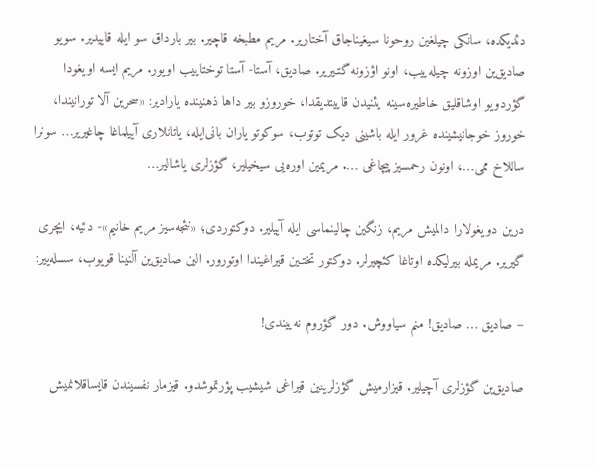دئدیکده‌، سانکی چیلغین روحونا سیغیناجاق آختاریر. مریم مطبخه‌ قاچیر. بیر بارداق سو ایله‌ قاییدیر. سویو صادیق‌ین اوزونه‌ چیله‌ییب، اونو اؤزونه‌ گتـیریر. صادیق، آستا- آستا توختاییب اویور. مریم ایسه‌ اویغودا گؤردویو اوشاقلیق خاطیره‌سینه‌ یئنیدن قاییتدیقدا، خوروزو بیر داها ذهنینده‌ یارادیر: «سحرین آلا تورانیندا، خوروز خوجانیشینده‌ غرور ایله‌ باشینی دیک توتوب، سوکوتو یاران بانی‌ایله‌، یاتانلاری آییلماغا چاغیریر… سونرا ساللاخ ممی…، اونون رحمسیز پیچاغی …. مریمین اوره‌یی سیخیلیر، گؤزلری یاشالیر…

درین دویغولارا دالمیش مریم، زنگین چالینماسی ایله‌ آییلیر. دوکتوردی؛ «نئجه‌سیز مریم خانیم»- دئیه‌، ایچری گیریر. مریمله‌ بیرلیکده‌ اوتاغا کئچیرلر. دوکتور تختـین قیراغیندا اوتورور. الین صادیق‌ین آلنینا قویوب، سسله‌ییر:

– صادیق … صادیق! منم سیاووش. دور گؤروم نه‌ییندی!

صادیق‌ین گؤزلری آچیلیر. قیزارمیش گؤزلرینین قیراغی شیشیب پؤرتموشدو. قیزمار نفسیندن قایساقلانمیش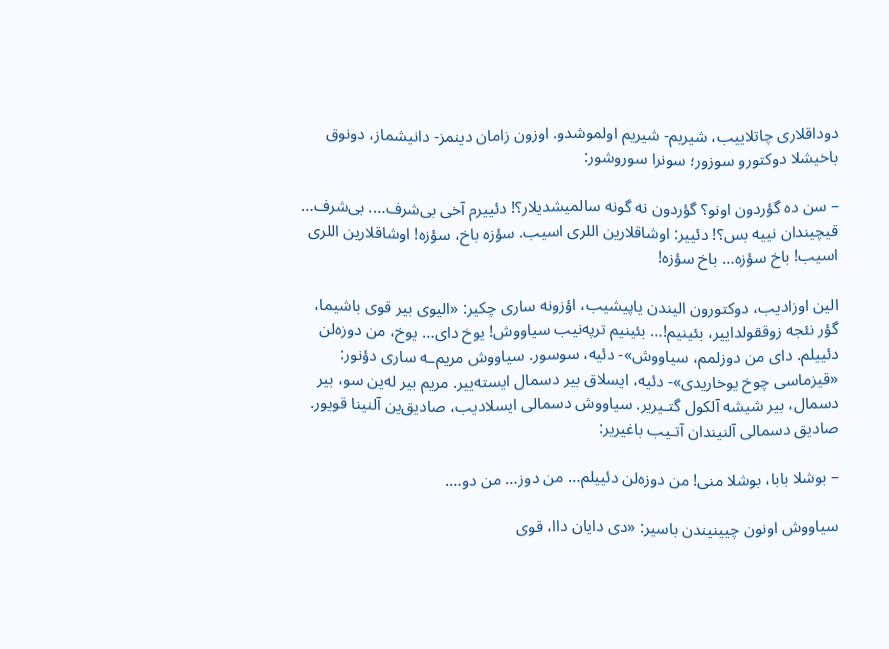دوداقلاری چاتلاییب، شیریم- شیریم اولموشدو. اوزون زامان دینمز- دانیشماز، دونوق باخیشلا دوکتورو سوزور؛ سونرا سوروشور:

– سن ده‌ گؤردون اونو؟ گؤردون نه‌ گونه‌ سالمیشدیلار؟! دئییرم آخی بی‌شرف…. بی‌شرف… قیچیندان نییه‌ بس؟! دئییر: اوشاقلارین اللری اسیب. سؤزه‌ باخ، سؤزه‌! اوشاقلارین اللری اسیب! باخ سؤزه‌… باخ سؤزه‌!

الین اوزادیب، دوکتورون الیندن یاپیشیب، اؤزونه‌ ساری چکیر: «الیوی بیر قوی باشیما، گؤر نئجه‌ زوققولداییر، بئینیم!… بئینیم ترپه‌نیب سیاووش! یوخ دای… یوخ، من دوزه‌لن دئییلم. دای من دوزلمم، سیاووش»- دئیه‌، سوسور. سیاووش مریم‌ـه‌ ساری دؤنور: «قیزماسی چوخ یوخاریدی»- دئیه‌، ایسلاق بیر دسمال ایسته‌ییر. مریم بیر له‌ین سو، بیر دسمال، بیر شیشه‌ آلکول گتـیریر. سیاووش دسمالی ایسلادیب، صادیق‌ین آلنینا قویور. صادیق دسمالی آلنیندان آتـیب باغیریر:

– بوشلا بابا، بوشلا منی! من دوزه‌لن دئییلم… من دوز… من دو….

سیاووش اونون چیینیندن باسیر: «دی دایان داا، قوی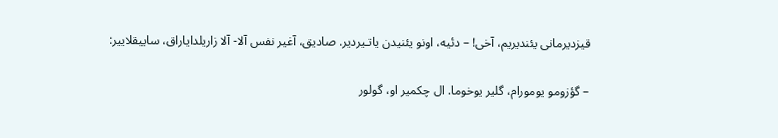قیزدیرمانی یئندیریم، آخی! – دئیه‌، اونو یئنیدن یاتـیردیر. صادیق، آغیر نفس آلا- آلا زاریلدایاراق، ساییقلاییر:

– گؤزومو یومورام، گلیر یوخوما. ال چکمیر او، گولور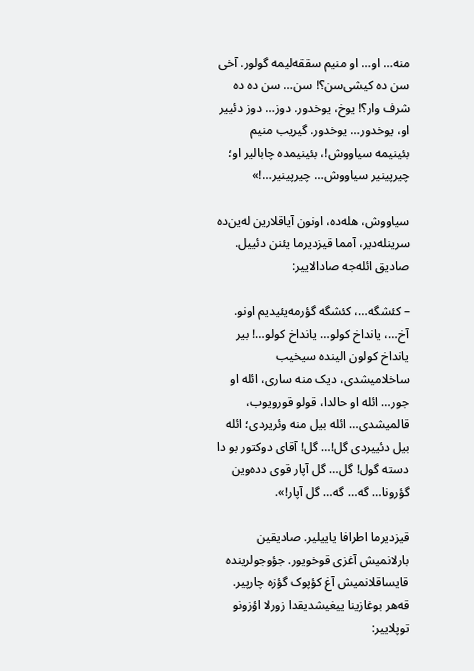منه‌… او… او منیم سققه‌لیمه‌ گولور. آخی سن ده‌ کیشی‌سن؟! سن… سن ده‌ ده‌ شرف وار؟! یوخ، یوخدور. دوز… دوز دئییر او، یوخدور… یوخدور. گیریب منیم بئینیمه‌ سیاووش!، بئینیمده‌ چابالیر او؛ چیرپینیر سیاووش… چیرپینیر…!»

سیاووش، هله‌ده‌، اونون آیاقلارین له‌‌ین‌ده‌ سرینله‌دیر، آمما قیزدیرما یئنن دئییل. صادیق ائله‌جه‌ صادالاییر:

– کئشگه‌…، کئشگه‌ گؤرمه‌یئیدیم اونو. آخ…، یانداخ کولو… یانداخ کولو…! بیر یانداخ کولون الینده‌ سیخیب ساخلامیشدی، دیک منه‌ ساری، ائله‌ او جور… ائله‌ او حالدا، قولو قورویوب، قالمیشدی… ائله‌ بیل منه‌ وئریردی؛ ائله‌ بیل دئییردی گل!… گل! آقای دوکتور بو دا دسته‌ گول! گل… گل آپار قوی دده‌‌وین گؤرونا… گه‌… گه‌… گل آپار!».

قیزدیرما اطرافا یاییلیر. صادیقین بارلانمیش آغزی قوخویور. جؤوجولرینده‌ قایساقلانمیش آغ کؤپوک گؤزه‌ چارپیر. قه‌‌هر بوغازینا ییغیشدیقدا زورلا اؤزونو توپلاییر: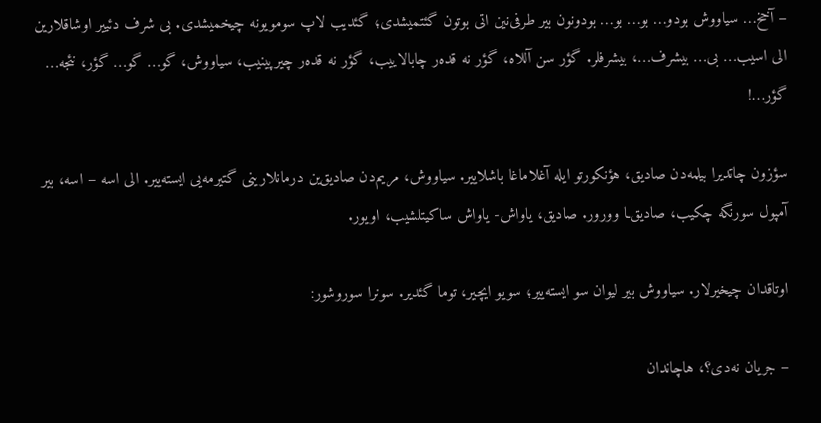– آخخ… سیاووش بودو… بو… بو… بودونون بیر طرفی‌نین اتی بوتون گئتمیشدی؛ گئدیب لاپ سومویونه‌ چیخمیشدی. بی شرف دئییر اوشاقلارین الی اسیب… بی… بیشرف…، بیشرفلر. گؤر سن آللاه‌، گؤر نه‌ قده‌ر چابالاییب، گؤر نه‌ قده‌ر چیرپینیب، سیاووش، گو… گو… گؤر، نئجه‌… گؤر…!

سؤزون چاتدیرا بیلمه‌دن صادیق، هؤنکورتو ایله‌ آغلاماغا باشلاییر. سیاووش، مریم‌دن صادیق‌ین درمانلارینی گتیرمه‌‌یی ایسته‌‌ییر. الی اسه‌ – اسه‌، بیر آمپول سورنگه‌ چکیب، صادیق‌ـا وورور. صادیق، یاواش- یاواش ساکیتلشیب، اویور.

اوتاقدان چیخیرلار. سیاووش بیر لیوان سو ایسته‌ییر؛ سویو ایچیر، توما گئدیر. سونرا سوروشور:

– جریان نه‌دی؟، هاچاندان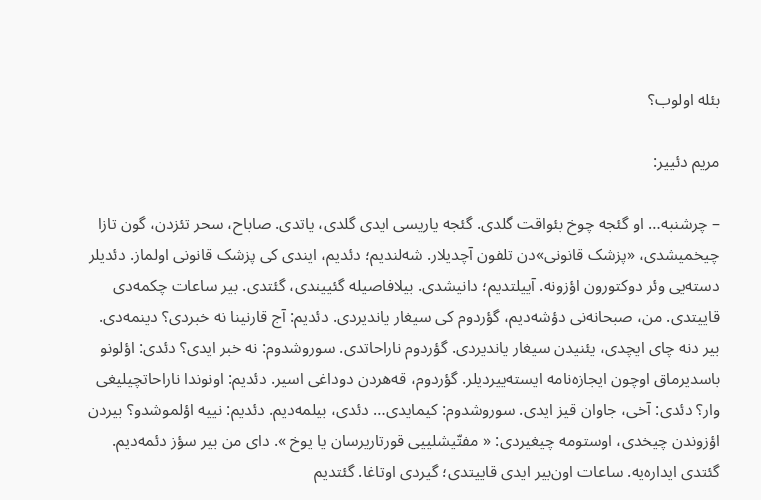بئله‌ اولوب؟

مریم دئییر:

– چرشنبه‌… او گئجه‌ چوخ بئواقت گلدی. گئجه‌ یاریسی ایدی گلدی، یاتدی. صاباح، سحر تئزدن، گون تازا چیخمیشدی، «پزشک قانونی»دن تلفون آچدیلار. شه‌لندیم؛ دئدیم، ایندی کی پزشک قانونی اولماز. دئدیلر دسته‌یی وئر دوکتورون اؤزونه‌. آییلتدیم؛ دانیشدی. بیلافاصیله‌ گئییندی، گئتدی. بیر ساعات چکمه‌دی قاییتدی. من، صبحانه‌نی دؤشه‌دیم، گؤردوم کی سیغار یاندیردی. دئدیم: آج قارنینا نه‌ خبردی؟ دینمه‌دی. بیر دنه‌ چای ایچدی، یئنیدن سیغار یاندیردی. گؤردوم ناراحاتدی. سوروشدوم: نه‌ خبر ایدی؟ دئدی: اؤلونو باسدیرماق اوچون ایجازه‌نامه‌ ایسته‌ییردیلر. گؤردوم، قه‌‌هردن دوداغی اسیر. دئدیم: اونوندا ناراحاتچیلیغی وار؟ دئدی: آخی، جاوان قیز ایدی. سوروشدوم: کیمایدی… دئدی، بیلمه‌دیم. دئدیم: نییه‌ اؤلموشدو؟ بیردن اؤزوندن چیخدی، اوستومه‌ چیغیردی: « مفتّیشلییی قورتاریرسان یا یوخ ». دای من بیر سؤز دئمه‌دیم. گئتدی ایداره‌یه‌. ساعات اون‌بیر ایدی قاییتدی؛ گیردی اوتاغا. گئتدیم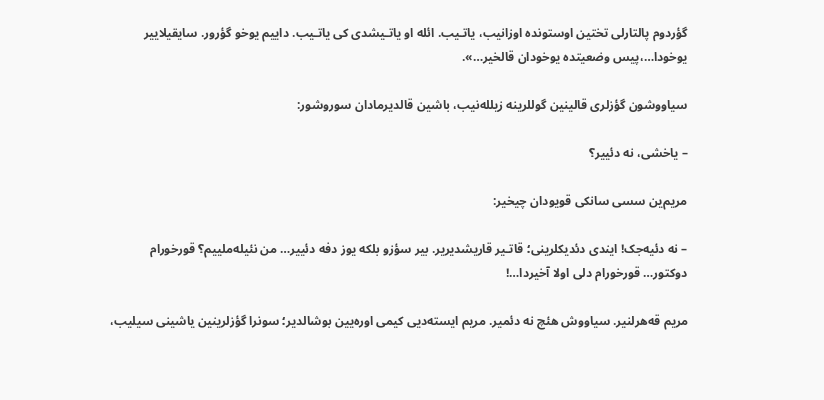گؤردوم پالتارلی تختین اوستونده‌ اوزانیب، یاتـیب. ائله‌ او یاتـیشدی کی یاتـیب. داییم یوخو گؤرور. سایقیلاییر یوخودا…،پیس وضعیتده‌ یوخودان قالخیر…».

سیاووشون گؤزلری قالینین گوللرینه‌ زیلله‌نیب، باشین قالدیرمادان سوروشور:

– یاخشی، نه‌ دئییر؟

مریم‌ین سسی سانکی قویودان چیخیر:

– نه‌ دئیه‌جک! ایندی دئدیکلرینی؛ قاتـیر قاریشدیریر. بیر سؤزو بلکه‌ یوز دفه‌ دئییر… من نئیله‌ملییم؟ قورخورام دوکتور… قورخورام دلی اولا آخیردا…!

مریم قه‌‌هرلنیر. سیاووش هئچ نه‌ دئمیر. مریم ایسته‌‌دیی کیمی اوره‌یین بوشالدیر؛ سونرا گؤزلرینین یاشینی سیلیب،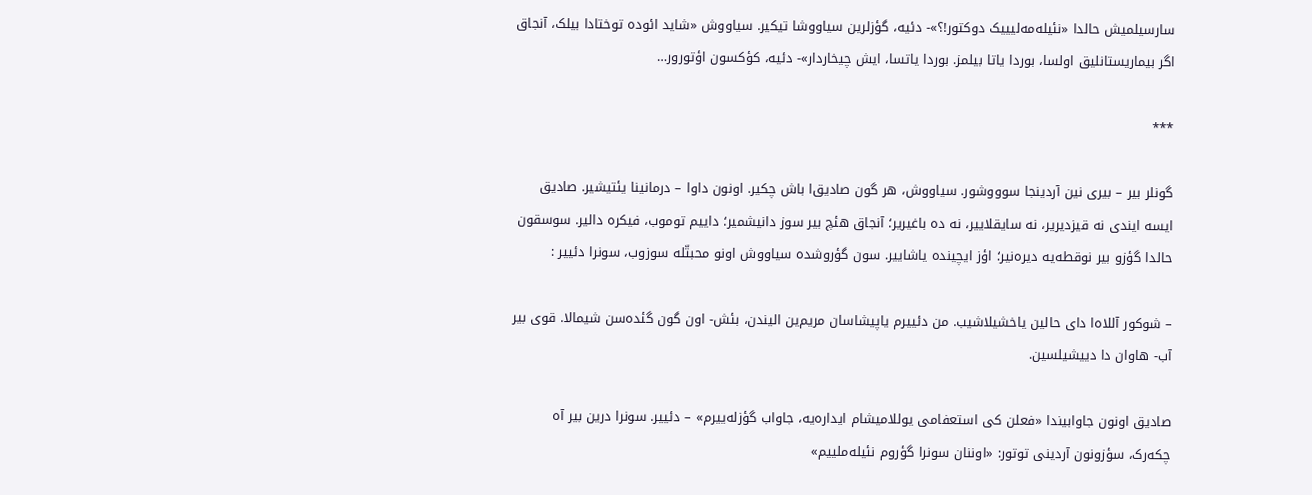سارسیلمیش حالدا «نئیله‌مه‌لیییک دوکتور!؟»- دئیه‌، گؤزلرین سیاووشا تیکیر. سیاووش «شاید ائوده‌ توختادا بیلک، آنجاق اگر بیماریستانلیق اولسا، بوردا یاتا بیلمز. بوردا یاتسا، ایش چیخاردار»- دئیه‌، کؤکسون اؤتورور…

٭٭*

گونلر بیر – بیری نین آردینجا سوووشور. سیاووش، هر گون صادیق‌ا باش چکیر. اونون داوا – درمانینا یئتیشیر. صادیق ایسه‌ ایندی نه‌ قیزدیریر، نه‌ سایقلاییر، نه‌ ده‌ باغیریر؛ آنجاق هئچ بیر سوز دانیشمیر؛ داییم توموب، فیکره‌ دالیر. سوسقون حالدا گؤزو بیر نوقطه‌یه‌ دیره‌‌نیر؛ اؤز ایچینده‌ یاشاییر. سون گؤروشده‌ سیاووش اونو محبتّله‌ سوزوب، سونرا دئییر :

– شوکور آللاه‌ا دای حالین یاخشیلاشیب. من دئییرم یاپیشاسان مریم‌ین الیندن، بئش- اون گون گئده‌‌سن شیمالا. قوی بیر آب- هاوان دا دییشیلسین.

صادیق اونون جاوابیندا «فعلن کی استعفامی یوللامیشام ایداره‌یه‌، جاواب گؤزله‌ییرم» – دئییر. سونرا درین بیر آه‌ چکه‌رک، سؤزونون آردینی توتور: «اوننان سونرا گؤروم نئیله‌ملییم»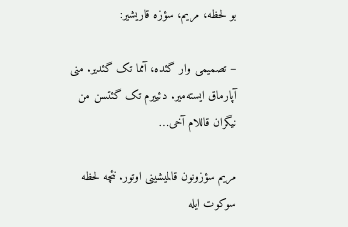بو لحظه‌، مریم، سؤزه‌ قاریشیر:

– تصمیمی وار گئده‌، آمما تک گئدیر. منی آپارماق ایسته‌میر. دئییرم تک گئتسن من نیگران قاللام آخی…

مریم سؤزونون قالمیشینی اوتور. نئچه‌ لحظه‌ سوکوت ایله‌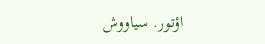اؤتور. سیاووش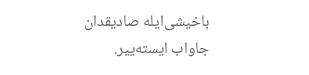باخیشی‌ایله‌ صادیقدان جاواب ایسته‌ییر.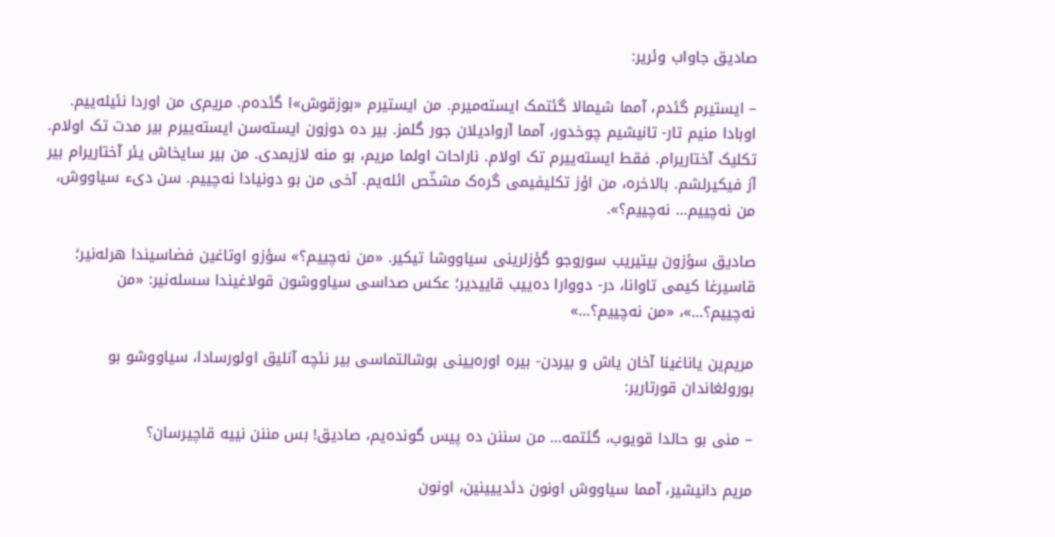صادیق جاواب وئریر:

– ایستیرم گئدم، آمما شیمالا گئتمک ایسته‌میرم. من ایستیرم «بوزقوش»ا گئده‌‌م. مریم‌ی من اوردا نئیله‌ییم. اوبادا منیم تار- تانیشیم چوخدور، آمما آروادیلان جور گلمز. بیر ده‌ دوزون ایسته‌سن ایسته‌ییرم بیر مدت تک اولام. تکلیک آختاریرام. فقط ایسته‌ییرم تک اولام. ناراحات اولما مریم، بو منه‌ لازیمدی. من بیر سایخاش یئر آختاریرام بیر آز فیکیرلشم. بالاخره‌، من اؤز تکلیفیمی گره‌ک مشخّص ائله‌یم. آخی من بو دونیادا نه‌چییم. سن دیء سیاووش، من نه‌چییم… نه‌چییم؟».

صادیق سؤزون بیتیریب سوروجو گؤزلرینی سیاووشا تیکیر. «من نه‌چییم؟» سؤزو اوتاغین فضاسیندا هرله‌نیر؛ قاسیرغا کیمی تاوانا، در- دووارا ده‌ییب قاییدیر؛ عکس صداسی سیاووشون قولاغیندا سسله‌نیر: «من نه‌چییم؟…»، «من نه‌چییم؟…»

مریم‌ین یاناغینا آخان یاش و بیردن- بیره‌ اوره‌یینی بوشالتماسی بیر نئچه‌ آنلیق اولورسادا، سیاووشو بو بورولغاندان قورتاریر:

– منی بو حالدا قویوب، گئتمه‌… من سننن ده‌ پیس گونده‌یم، صادیق! بس مننن نییه‌ قاچیرسان؟

مریم دانیشیر، آمما سیاووش اونون دئدییینین، اونون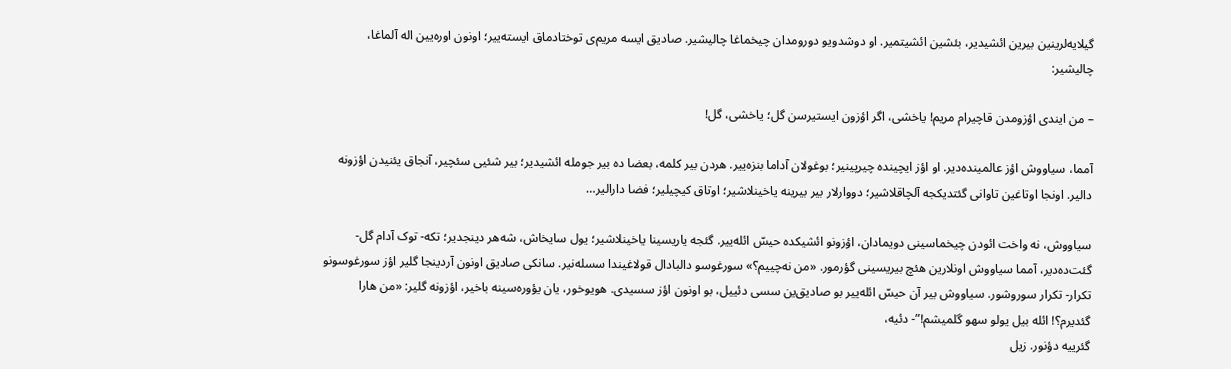گیلایه‌لرینین بیرین ائشیدیر، بئشین ائشیتمیر. او دوشدویو دورومدان چیخماغا چالیشیر. صادیق ایسه‌ مریم‌ی توختادماق ایسته‌‌ییر؛ اونون اوره‌یین اله آلماغا، چالیشیر:

– من ایندی اؤزومدن قاچیرام مریم! یاخشی، اگر اؤزون ایستیرسن گل؛ یاخشی، گل!

آمما، سیاووش اؤز عالمینده‌دیر. او اؤز ایچینده‌ چیرپینیر؛ بوغولان آداما بنزه‌‌ییر. هردن بیر کلمه‌، بعضا ده‌ بیر جومله‌ ائشیدیر؛ بیر شئیی سئچیر، آنجاق یئنیدن اؤزونه‌ دالیر. اونجا اوتاغین تاوانی گئتدیکجه‌ آلچاقلاشیر؛ دووارلار بیر بیرینه‌ یاخینلاشیر؛ اوتاق کیچیلیر؛ فضا دارالیر…

سیاووش، نه‌ واخت ائودن چیخماسینی دویمادان، اؤزونو ائشیکده‌ حیسّ ائله‌ییر. گئجه‌ یاریسینا یاخینلاشیر؛ یول سایخاش، شه‌هر دینجدیر؛ تکه‌- توک آدام گل- گئت‌ده‌‌دیر، آمما سیاووش اونلارین هئچ بیریسینی گؤرمور. «من نه‌چییم؟» سورغوسو دالبادال قولاغیندا سسله‌نیر. سانکی صادیق اونون آردینجا گلیر اؤز سورغوسونو تکرار- تکرار سوروشور. سیاووش بیر آن حیسّ ائله‌ییر بو صادیق‌ین سسی دئییل، بو اونون اؤز سسیدی. هویوخور، یان یؤوره‌سینه‌ باخیر، ا‌ؤزونه‌ گلیر: «من هارا گئدیرم؟! ائله‌ بیل یولو سهو گلمیشم!”- دئیه‌،
گئرییه‌ دؤنور. زیل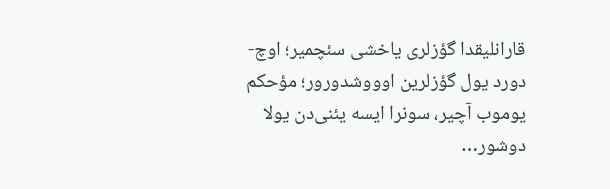قارانلیقدا گؤزلری یاخشی سئچمیر؛ اوچ- دورد یول گؤزلرین اوووشدورور؛ مؤحکم یوموب آچیر، سونرا ایسه‌ یئنی‌دن یولا دوشور…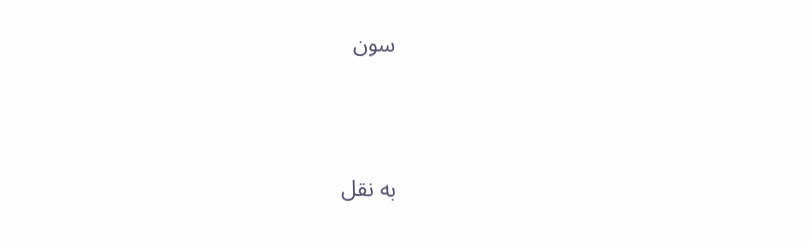سون





به نقل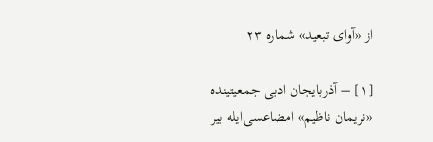از «آوای تبعید» شماره ۲۳

[۱] – آذربایجان ادبی جمعیتینده «نریمان ناظیم» امضاعسی‌ایله بیر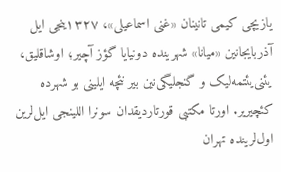یازیچی کیمی تانینان «غنی اسماعیلی»، ۱۳۲۷ینجی ایل آذربایجانین «میانا» شهرینده دونیایا گؤز آچیر؛ اوشاقلیق، یئنی‌یئتمه‌لیک و گنجلیگی‌نین بیر نئچه ایلینی بو شهرده کئچیریر. اورتا مکتبی قورتاردیقدان سونرا اللینجی ایل‌لرین اول‌لرینده تهران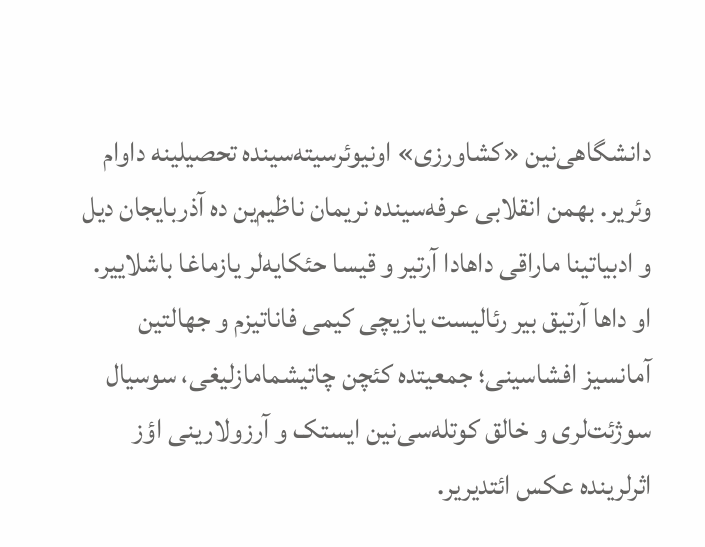دانشگاهی‌نین «کشاورزی» اونیوئرسیته‌سینده تحصیلینه داوام وئریر. بهمن انقلابی عرفه‌سینده نریمان ناظیم‌ین ده آذربایجان دیل و ادبیاتینا ماراقی داهادا آرتیر و قیسا حئکایه‌لر یازماغا باشلاییر. او داها آرتیق بیر رئالیست یازیچی کیمی فاناتیزم و جهالتین آمانسیز افشاسینی؛ جمعیتده کئچن چاتیشمامازلیغی، سوسیال سوژئت‌لری و خالق کوتله‌سی‌نین ایستک و آرزولارینی اؤز اثرلرینده عکس ائتدیریر.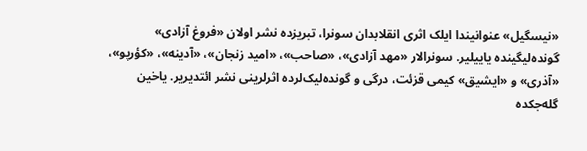«نیسگیل» عنوانیندا ایلک اثری انقلابدان سونرا، تبریزده نشر اولان «فروغ آزادی» گونده‌لیگینده یاییلیر. سونرالار «مهد آزادی»، «صاحب»، «امید زنجان»، «آدینه»، «کؤرپو»، «آذری» و «ایشیق» کیمی قزئت، درگی و گونده‌لیک‌لرده اثرلرینی نشر ائتدیریر. یاخین گله‌جکده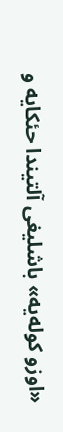«اوزو کوله‌یه» باشلیغی آلتیندا حئکایه و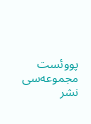پووئست مجموعه‌سی نشر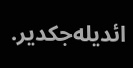ائدیله‌جکدیر.